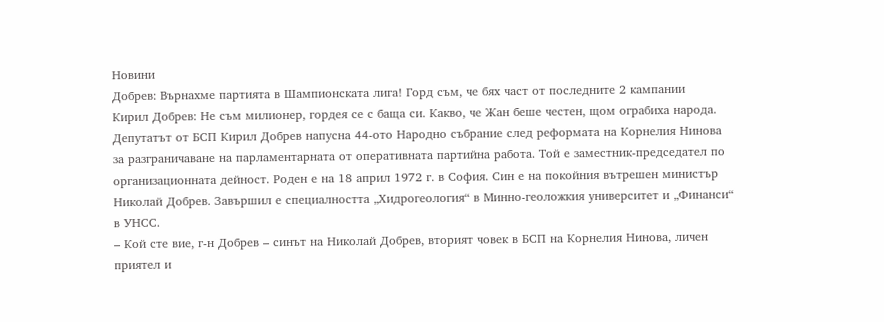Новини
Добрев: Върнахме партията в Шампионската лига! Горд съм, че бях част от последните 2 кампании
Кирил Добрев: Не съм милионер, гордея се с баща си. Какво, че Жан беше честен, щом ограбиха народа.
Депутатът от БСП Кирил Добрев напусна 44-ото Народно събрание след реформата на Корнелия Нинова за разграничаване на парламентарната от оперативната партийна работа. Той е заместник-председател по организационната дейност. Роден е на 18 април 1972 г. в София. Син е на покойния вътрешен министър Николай Добрев. Завършил е специалността „Хидрогеология“ в Минно-геоложкия университет и „Финанси“ в УНСС.
– Кой сте вие, г-н Добрев – синът на Николай Добрев, вторият човек в БСП на Корнелия Нинова, личен приятел и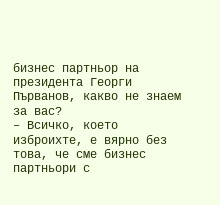бизнес партньор на президента Георги Първанов, какво не знаем за вас?
– Всичко, което изброихте, е вярно без това, че сме бизнес партньори с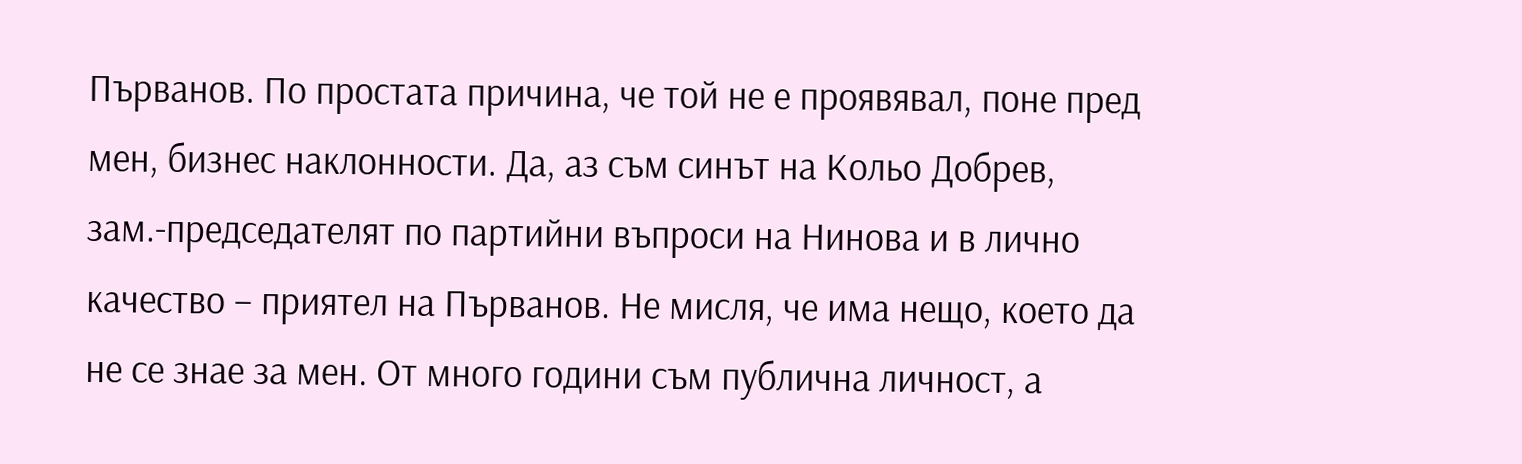Първанов. По простата причина, че той не е проявявал, поне пред мен, бизнес наклонности. Да, аз съм синът на Кольо Добрев, зам.-председателят по партийни въпроси на Нинова и в лично качество – приятел на Първанов. Не мисля, че има нещо, което да не се знае за мен. От много години съм публична личност, а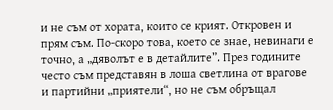и не съм от хората, които се крият. Откровен и прям съм. По-скоро това, което се знае, невинаги е точно, а „дяволът е в детайлите”. През годините често съм представян в лоша светлина от врагове и партийни „приятели“, но не съм обръщал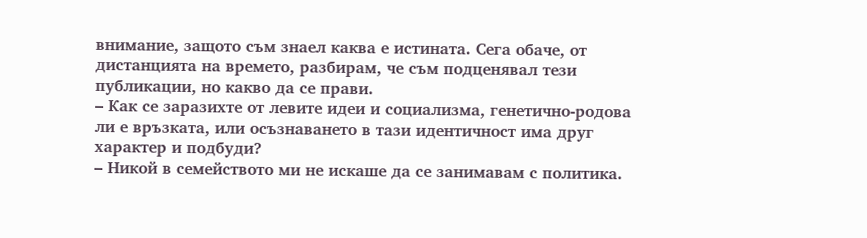внимание, защото съм знаел каква е истината. Сега обаче, от дистанцията на времето, разбирам, че съм подценявал тези публикации, но какво да се прави.
– Как се заразихте от левите идеи и социализма, генетично-родова ли е връзката, или осъзнаването в тази идентичност има друг характер и подбуди?
– Никой в семейството ми не искаше да се занимавам с политика.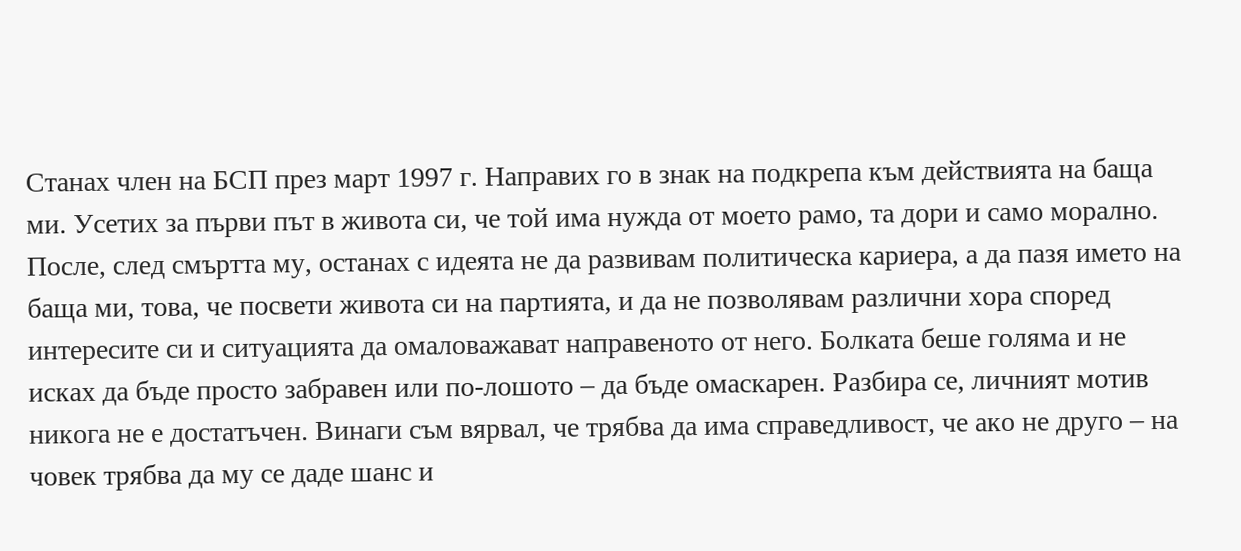Станах член на БСП през март 1997 г. Направих го в знак на подкрепа към действията на баща ми. Усетих за първи път в живота си, че той има нужда от моето рамо, та дори и само морално. После, след смъртта му, останах с идеята не да развивам политическа кариера, а да пазя името на баща ми, това, че посвети живота си на партията, и да не позволявам различни хора според интересите си и ситуацията да омаловажават направеното от него. Болката беше голяма и не исках да бъде просто забравен или по-лошото – да бъде омаскарен. Разбира се, личният мотив никога не е достатъчен. Винаги съм вярвал, че трябва да има справедливост, че ако не друго – на човек трябва да му се даде шанс и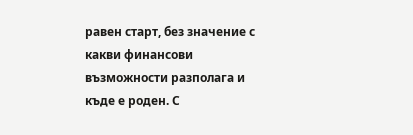равен старт, без значение с какви финансови възможности разполага и къде е роден. С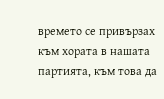времето се привързах към хората в нашата партията, към това да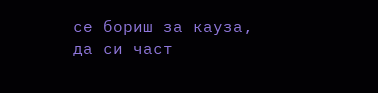се бориш за кауза, да си част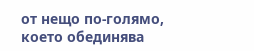от нещо по-голямо, което обединява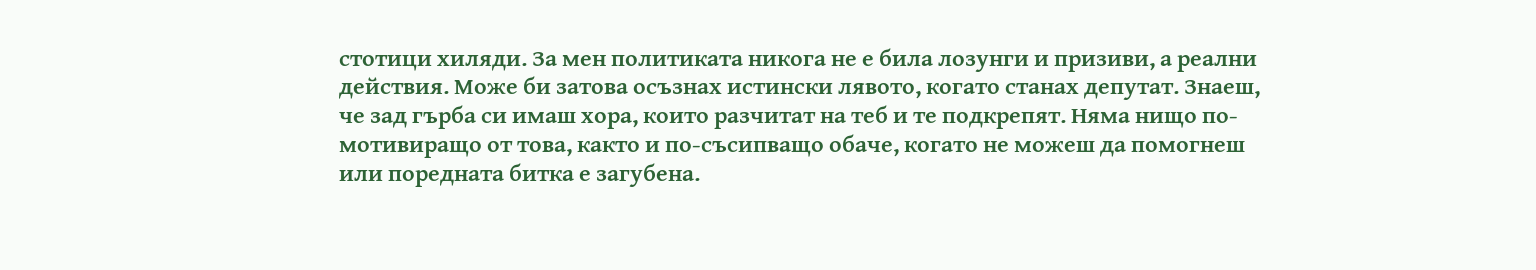стотици хиляди. За мен политиката никога не е била лозунги и призиви, а реални действия. Може би затова осъзнах истински лявото, когато станах депутат. Знаеш, че зад гърба си имаш хора, които разчитат на теб и те подкрепят. Няма нищо по-мотивиращо от това, както и по-съсипващо обаче, когато не можеш да помогнеш или поредната битка е загубена.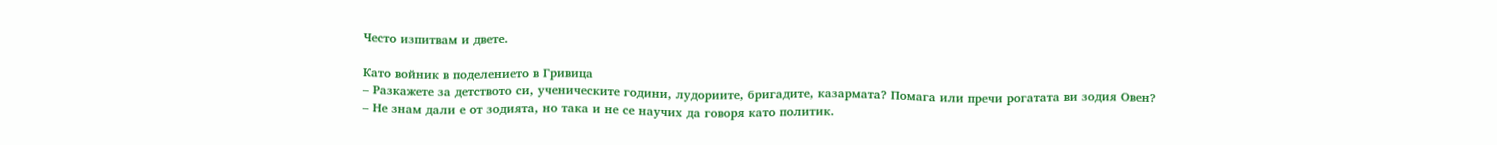Често изпитвам и двете.

Като войник в поделението в Гривица
– Разкажете за детството си, ученическите години, лудориите, бригадите, казармата? Помага или пречи рогатата ви зодия Овен?
– Не знам дали е от зодията, но така и не се научих да говоря като политик.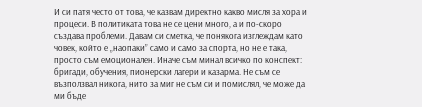И си патя често от това, че казвам директно какво мисля за хора и процеси. В политиката това не се цени много, а и по-скоро създава проблеми. Давам си сметка, че понякога изглеждам като човек, който е „наопаки” само и само за спорта, но не е така, просто съм емоционален. Иначе съм минал всичко по конспект: бригади, обучения, пионерски лагери и казарма. Не съм се възползвал никога, нито за миг не съм си и помислял, че може да ми бъде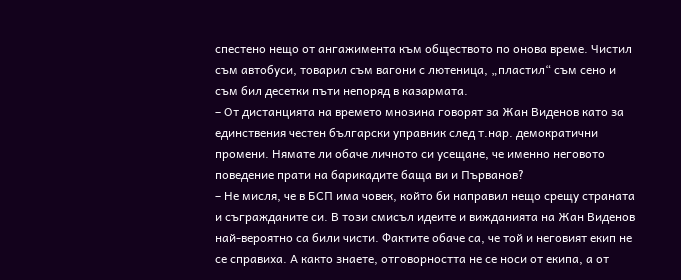спестено нещо от ангажимента към обществото по онова време. Чистил съм автобуси, товарил съм вагони с лютеница, „пластил“ съм сено и съм бил десетки пъти непоряд в казармата.
– От дистанцията на времето мнозина говорят за Жан Виденов като за единствения честен български управник след т.нар. демократични промени. Нямате ли обаче личното си усещане, че именно неговото поведение прати на барикадите баща ви и Първанов?
– Не мисля, че в БСП има човек, който би направил нещо срещу страната и съгражданите си. В този смисъл идеите и вижданията на Жан Виденов най-вероятно са били чисти. Фактите обаче са, че той и неговият екип не се справиха. А както знаете, отговорността не се носи от екипа, а от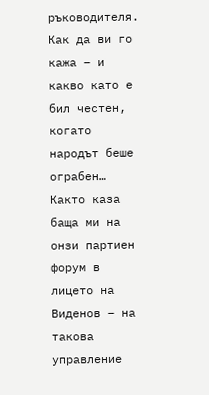ръководителя. Как да ви го кажа – и какво като е бил честен, когато народът беше ограбен… Както каза баща ми на онзи партиен форум в лицето на Виденов – на такова управление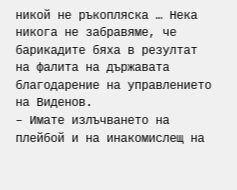никой не ръкопляска … Нека никога не забравяме, че барикадите бяха в резултат на фалита на държавата благодарение на управлението на Виденов.
– Имате излъчването на плейбой и на инакомислещ на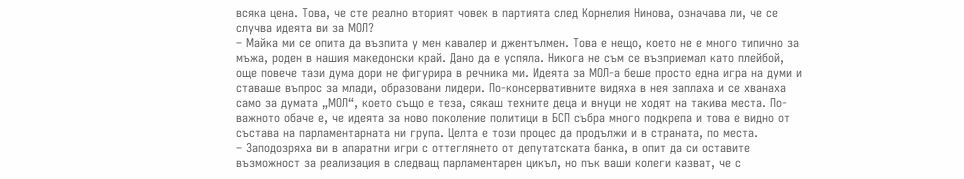всяка цена. Това, че сте реално вторият човек в партията след Корнелия Нинова, означава ли, че се случва идеята ви за МОЛ?
– Майка ми се опита да възпита у мен кавалер и джентълмен. Това е нещо, което не е много типично за мъжа, роден в нашия македонски край. Дано да е успяла. Никога не съм се възприемал като плейбой, още повече тази дума дори не фигурира в речника ми. Идеята за МОЛ-а беше просто една игра на думи и ставаше въпрос за млади, образовани лидери. По-консервативните видяха в нея заплаха и се хванаха само за думата „МОЛ“, което също е теза, сякаш техните деца и внуци не ходят на такива места. По-важното обаче е, че идеята за ново поколение политици в БСП събра много подкрепа и това е видно от състава на парламентарната ни група. Целта е този процес да продължи и в страната, по места.
– Заподозряха ви в апаратни игри с оттеглянето от депутатската банка, в опит да си оставите възможност за реализация в следващ парламентарен цикъл, но пък ваши колеги казват, че с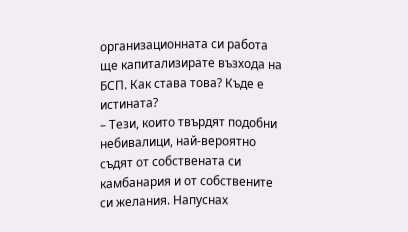организационната си работа ще капитализирате възхода на БСП. Как става това? Къде е истината?
– Тези, които твърдят подобни небивалици, най-вероятно съдят от собствената си камбанария и от собствените си желания. Напуснах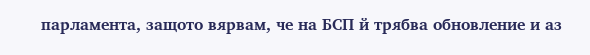парламента, защото вярвам, че на БСП й трябва обновление и аз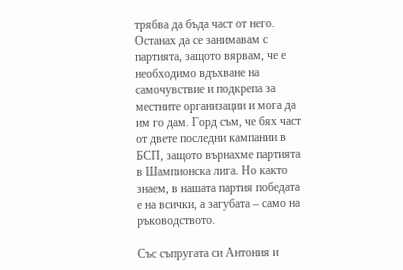трябва да бъда част от него. Останах да се занимавам с партията, защото вярвам, че е необходимо вдъхване на самочувствие и подкрепа за местните организации и мога да им го дам. Горд съм, че бях част от двете последни кампании в БСП, защото върнахме партията в Шампионска лига. Но както знаем, в нашата партия победата е на всички, а загубата – само на ръководството.

Със съпругата си Антония и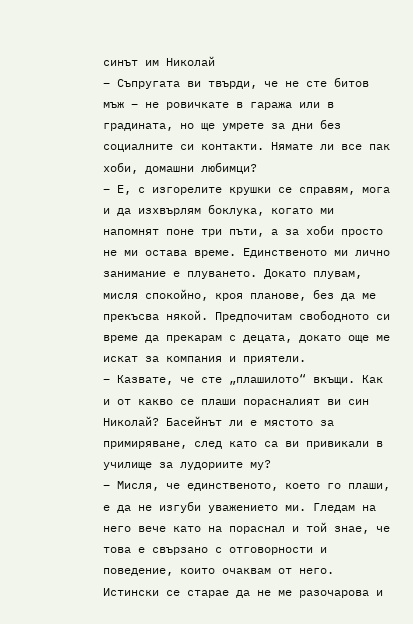синът им Николай
– Съпругата ви твърди, че не сте битов мъж – не ровичкате в гаража или в градината, но ще умрете за дни без социалните си контакти. Нямате ли все пак хоби, домашни любимци?
– Е, с изгорелите крушки се справям, мога и да изхвърлям боклука, когато ми напомнят поне три пъти, а за хоби просто не ми остава време. Единственото ми лично занимание е плуването. Докато плувам, мисля спокойно, кроя планове, без да ме прекъсва някой. Предпочитам свободното си време да прекарам с децата, докато още ме искат за компания и приятели.
– Казвате, че сте „плашилото“ вкъщи. Как и от какво се плаши порасналият ви син Николай? Басейнът ли е мястото за примиряване, след като са ви привикали в училище за лудориите му?
– Мисля, че единственото, което го плаши, е да не изгуби уважението ми. Гледам на него вече като на пораснал и той знае, че това е свързано с отговорности и поведение, които очаквам от него. Истински се старае да не ме разочарова и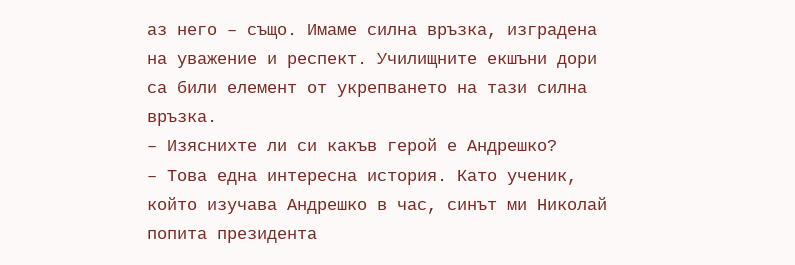аз него – също. Имаме силна връзка, изградена на уважение и респект. Училищните екшъни дори са били елемент от укрепването на тази силна връзка.
– Изяснихте ли си какъв герой е Андрешко?
– Това една интересна история. Като ученик, който изучава Андрешко в час, синът ми Николай попита президента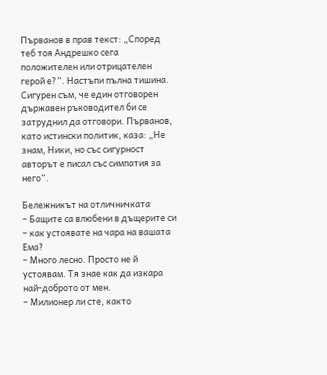Първанов в прав текст: „Според теб тоя Андрешко сега положителен или отрицателен герой е?“. Настъпи пълна тишина. Сигурен съм, че един отговорен държавен ръководител би се затруднил да отговори. Първанов, като истински политик, каза: „Не знам, Ники, но със сигурност авторът е писал със симпатия за него“.

Бележникът на отличничката
– Бащите са влюбени в дъщерите си – как устоявате на чара на вашата Ема?
– Много лесно. Просто не й устоявам. Тя знае как да изкара най-доброто от мен.
– Милионер ли сте, както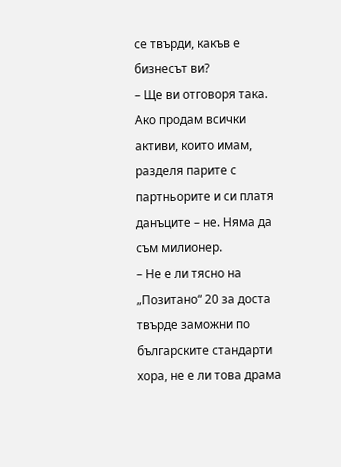се твърди, какъв е бизнесът ви?
– Ще ви отговоря така. Ако продам всички активи, които имам, разделя парите с партньорите и си платя данъците – не. Няма да съм милионер.
– Не е ли тясно на „Позитано“ 20 за доста твърде заможни по българските стандарти хора, не е ли това драма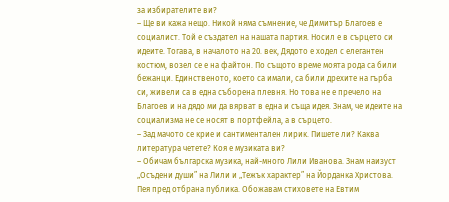за избирателите ви?
– Ще ви кажа нещо. Никой няма съмнение, че Димитър Благоев е социалист. Той е създател на нашата партия. Носил е в сърцето си идеите. Тогава, в началото на 20. век, Дядото е ходел с елегантен костюм, возел се е на файтон. По същото време моята рода са били бежанци. Единственото, което са имали, са били дрехите на гърба си, живели са в една съборена плевня. Но това не е пречело на Благоев и на дядо ми да вярват в една и съща идея. Знам, че идеите на социализма не се носят в портфейла, а в сърцето.
– Зад мачото се крие и сантиментален лирик. Пишете ли? Каква литература четете? Коя е музиката ви?
– Обичам българска музика, най-много Лили Иванова. Знам наизуст „Осъдени души” на Лили и „Тежък характер” на Йорданка Христова. Пея пред отбрана публика. Обожавам стиховете на Евтим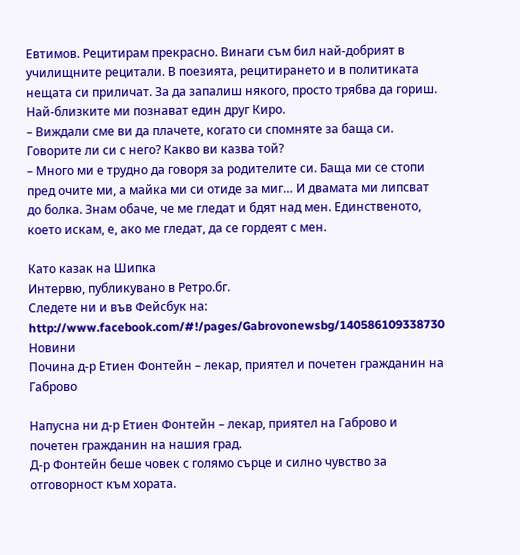Евтимов. Рецитирам прекрасно. Винаги съм бил най-добрият в училищните рецитали. В поезията, рецитирането и в политиката нещата си приличат. За да запалиш някого, просто трябва да гориш. Най-близките ми познават един друг Киро.
– Виждали сме ви да плачете, когато си спомняте за баща си. Говорите ли си с него? Какво ви казва той?
– Много ми е трудно да говоря за родителите си. Баща ми се стопи пред очите ми, а майка ми си отиде за миг… И двамата ми липсват до болка. Знам обаче, че ме гледат и бдят над мен. Единственото, което искам, е, ако ме гледат, да се гордеят с мен.

Като казак на Шипка
Интервю, публикувано в Ретро.бг.
Следете ни и във Фейсбук на:
http://www.facebook.com/#!/pages/Gabrovonewsbg/140586109338730
Новини
Почина д-р Етиен Фонтейн – лекар, приятел и почетен гражданин на Габрово

Напусна ни д-р Етиен Фонтейн – лекар, приятел на Габрово и почетен гражданин на нашия град.
Д-р Фонтейн беше човек с голямо сърце и силно чувство за отговорност към хората.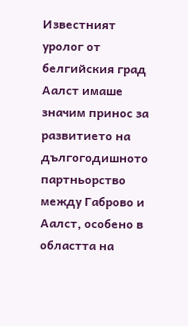Известният уролог от белгийския град Аалст имаше значим принос за развитието на дългогодишното партньорство между Габрово и Аалст, особено в областта на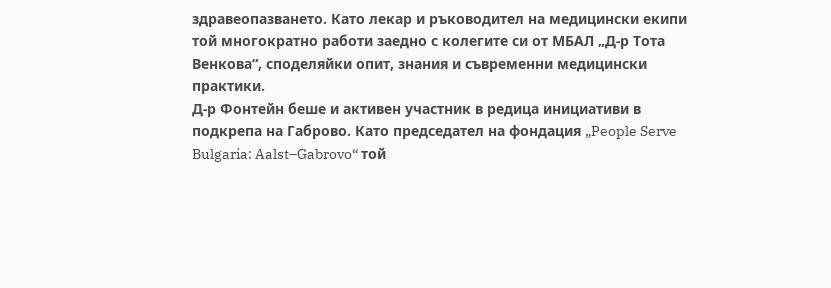здравеопазването. Като лекар и ръководител на медицински екипи той многократно работи заедно с колегите си от МБАЛ „Д-р Тота Венкова“, споделяйки опит, знания и съвременни медицински практики.
Д-р Фонтейн беше и активен участник в редица инициативи в подкрепа на Габрово. Като председател на фондация „People Serve Bulgaria: Aalst–Gabrovo“ той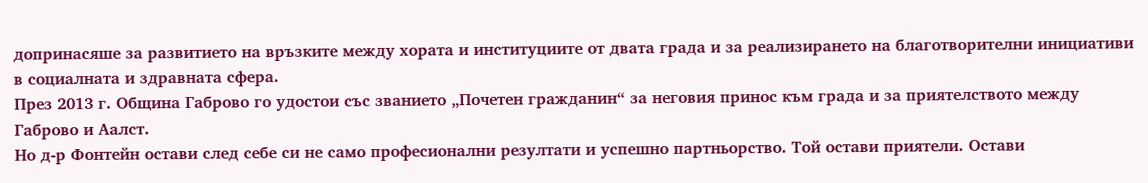допринасяше за развитието на връзките между хората и институциите от двата града и за реализирането на благотворителни инициативи в социалната и здравната сфера.
През 2013 г. Община Габрово го удостои със званието „Почетен гражданин“ за неговия принос към града и за приятелството между Габрово и Аалст.
Но д-р Фонтейн остави след себе си не само професионални резултати и успешно партньорство. Той остави приятели. Остави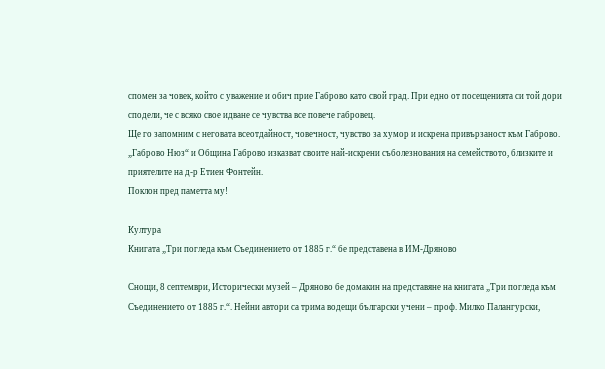спомен за човек, който с уважение и обич прие Габрово като свой град. При едно от посещенията си той дори сподели, че с всяко свое идване се чувства все повече габровец.
Ще го запомним с неговата всеотдайност, човечност, чувство за хумор и искрена привързаност към Габрово.
„Габрово Нюз“ и Община Габрово изказват своите най-искрени съболезнования на семейството, близките и приятелите на д-р Етиен Фонтейн.
Поклон пред паметта му!

Култура
Книгата „Три погледа към Съединението от 1885 г.“ бе представена в ИМ-Дряново

Снощи, 8 септември, Исторически музей – Дряново бе домакин на представяне на книгата „Три погледа към Съединението от 1885 г.“. Нейни автори са трима водещи български учени – проф. Милко Палангурски,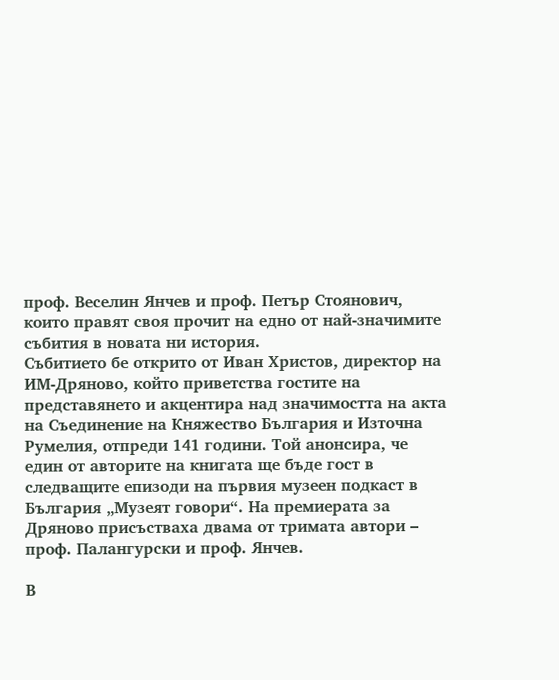проф. Веселин Янчев и проф. Петър Стоянович, които правят своя прочит на едно от най-значимите събития в новата ни история.
Събитието бе открито от Иван Христов, директор на ИМ-Дряново, който приветства гостите на представянето и акцентира над значимостта на акта на Съединение на Княжество България и Източна Румелия, отпреди 141 години. Той анонсира, че един от авторите на книгата ще бъде гост в следващите епизоди на първия музеен подкаст в България „Музеят говори“. На премиерата за Дряново присъстваха двама от тримата автори – проф. Палангурски и проф. Янчев.

В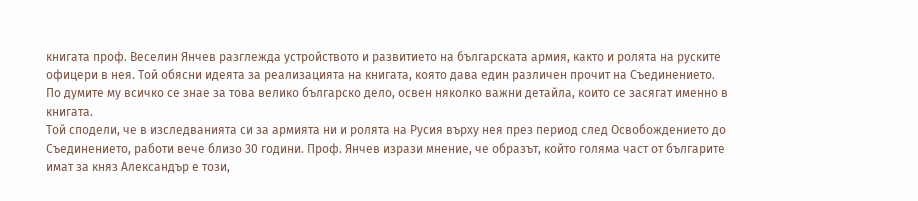книгата проф. Веселин Янчев разглежда устройството и развитието на българската армия, както и ролята на руските офицери в нея. Той обясни идеята за реализацията на книгата, която дава един различен прочит на Съединението. По думите му всичко се знае за това велико българско дело, освен няколко важни детайла, които се засягат именно в книгата.
Той сподели, че в изследванията си за армията ни и ролята на Русия върху нея през период след Освобождението до Съединението, работи вече близо 30 години. Проф. Янчев изрази мнение, че образът, който голяма част от българите имат за княз Александър е този,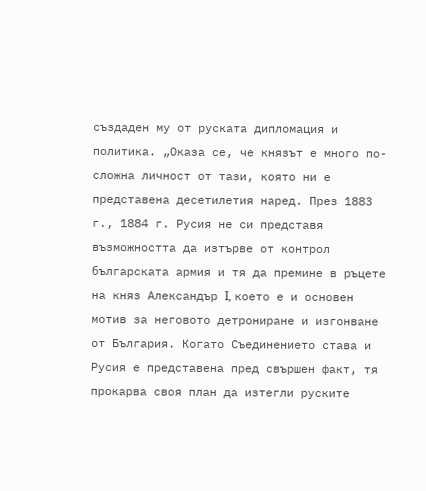създаден му от руската дипломация и политика. „Оказа се, че князът е много по-сложна личност от тази, която ни е представена десетилетия наред. През 1883 г., 1884 г. Русия не си представя възможността да изтърве от контрол българската армия и тя да премине в ръцете на княз Александър I, което е и основен мотив за неговото детрониране и изгонване от България. Когато Съединението става и Русия е представена пред свършен факт, тя прокарва своя план да изтегли руските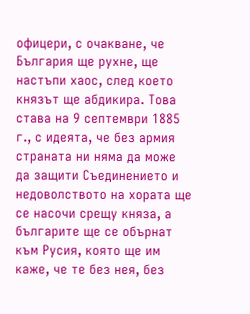офицери, с очакване, че България ще рухне, ще настъпи хаос, след което князът ще абдикира. Това става на 9 септември 1885 г., с идеята, че без армия страната ни няма да може да защити Съединението и недоволството на хората ще се насочи срещу княза, а българите ще се обърнат към Русия, която ще им каже, че те без нея, без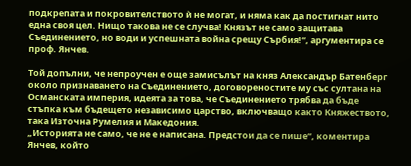подкрепата и покровителството ѝ не могат, и няма как да постигнат нито една своя цел. Нищо такова не се случва! Князът не само защитава Съединението, но води и успешната война срещу Сърбия!“, аргументира се проф. Янчев.

Той допълни, че непроучен е още замисълът на княз Александър Батенберг около признаването на Съединението, договореностите му със султана на Османската империя, идеята за това, че Съединението трябва да бъде стъпка към бъдещето независимо царство, включващо както Княжеството, така Източна Румелия и Македония.
„Историята не само, че не е написана. Предстои да се пише“, коментира Янчев, който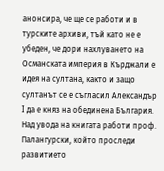анонсира, че ще се работи и в турските архиви, тъй като не е убеден, че дори нахлуването на Османската империя в Кърджали е идея на султана, както и защо султанът се е съгласил Александър I да е княз на обединена България.
Над увода на книгата работи проф. Палангурски, който проследи развитието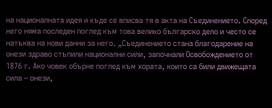на националната идея и къде се вписва тя в акта на Съединението. Според него няма последен поглед към това велико българско дело и често се натъква на нови данни за него. „Съединението стана благодарение на онези здраво стъпили национални сили, започнали Освобождението от 1876 г. Ако човек обърне поглед към хората, които са били движещата сила – онези,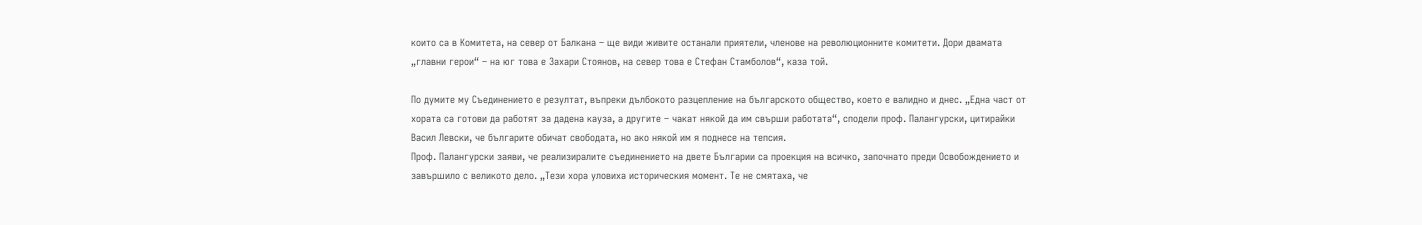които са в Комитета, на север от Балкана – ще види живите останали приятели, членове на революционните комитети. Дори двамата „главни герои“ – на юг това е Захари Стоянов, на север това е Стефан Стамболов“, каза той.

По думите му Съединението е резултат, въпреки дълбокото разцепление на българското общество, което е валидно и днес. „Една част от хората са готови да работят за дадена кауза, а другите – чакат някой да им свърши работата“, сподели проф. Палангурски, цитирайки Васил Левски, че българите обичат свободата, но ако някой им я поднесе на тепсия.
Проф. Палангурски заяви, че реализиралите съединението на двете Българии са проекция на всичко, започнато преди Освобождението и завършило с великото дело. „Тези хора уловиха историческия момент. Те не смятаха, че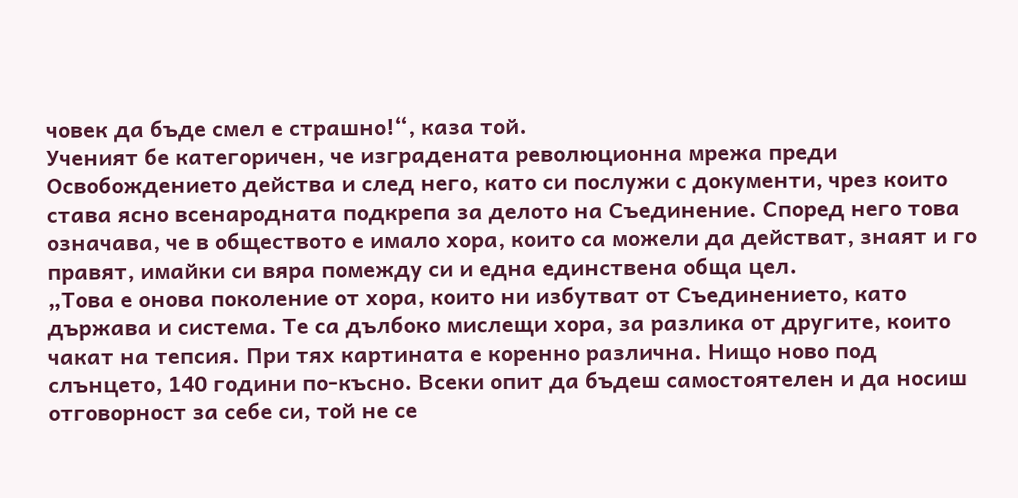човек да бъде смел е страшно!“, каза той.
Ученият бе категоричен, че изградената революционна мрежа преди Освобождението действа и след него, като си послужи с документи, чрез които става ясно всенародната подкрепа за делото на Съединение. Според него това означава, че в обществото е имало хора, които са можели да действат, знаят и го правят, имайки си вяра помежду си и една единствена обща цел.
„Това е онова поколение от хора, които ни избутват от Съединението, като държава и система. Те са дълбоко мислещи хора, за разлика от другите, които чакат на тепсия. При тях картината е коренно различна. Нищо ново под слънцето, 140 години по-късно. Всеки опит да бъдеш самостоятелен и да носиш отговорност за себе си, той не се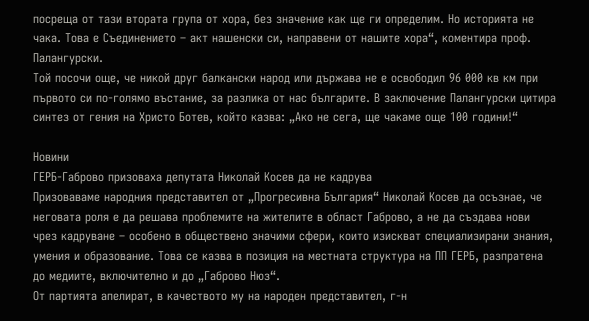посреща от тази втората група от хора, без значение как ще ги определим. Но историята не чака. Това е Съединението – акт нашенски си, направени от нашите хора“, коментира проф. Палангурски.
Той посочи още, че никой друг балкански народ или държава не е освободил 96 000 кв км при първото си по-голямо въстание, за разлика от нас българите. В заключение Палангурски цитира синтез от гения на Христо Ботев, който казва: „Ако не сега, ще чакаме още 100 години!“

Новини
ГЕРБ-Габрово призоваха депутата Николай Косев да не кадрува
Призоваваме народния представител от „Прогресивна България“ Николай Косев да осъзнае, че неговата роля е да решава проблемите на жителите в област Габрово, а не да създава нови чрез кадруване – особено в обществено значими сфери, които изискват специализирани знания, умения и образование. Това се казва в позиция на местната структура на ПП ГЕРБ, разпратена до медиите, включително и до „Габрово Нюз“.
От партията апелират, в качеството му на народен представител, г-н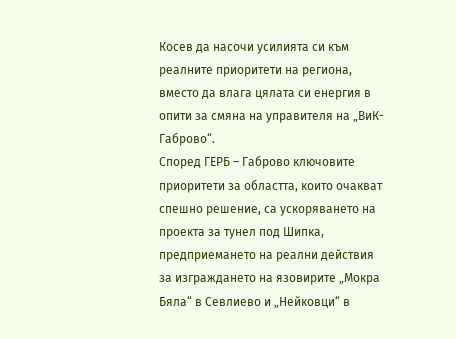Косев да насочи усилията си към реалните приоритети на региона, вместо да влага цялата си енергия в опити за смяна на управителя на „ВиК-Габрово“.
Според ГЕРБ – Габрово ключовите приоритети за областта, които очакват спешно решение, са ускоряването на проекта за тунел под Шипка, предприемането на реални действия за изграждането на язовирите „Мокра Бяла“ в Севлиево и „Нейковци“ в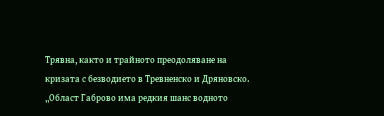Трявна, както и трайното преодоляване на кризата с безводието в Тревненско и Дряновско.
„Област Габрово има редкия шанс водното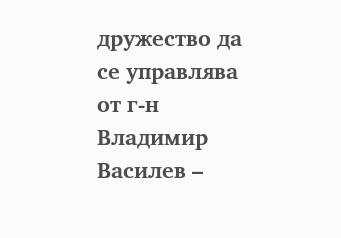дружество да се управлява от г-н Владимир Василев –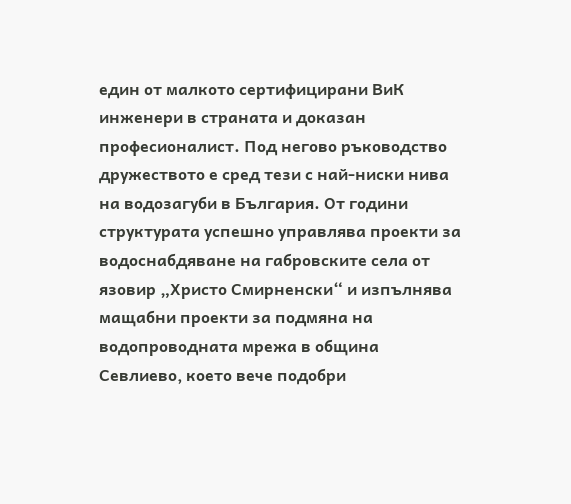един от малкото сертифицирани ВиК инженери в страната и доказан професионалист. Под негово ръководство дружеството е сред тези с най-ниски нива на водозагуби в България. От години структурата успешно управлява проекти за водоснабдяване на габровските села от язовир „Христо Смирненски“ и изпълнява мащабни проекти за подмяна на водопроводната мрежа в община Севлиево, което вече подобри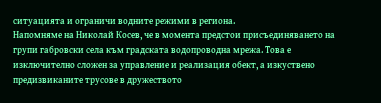ситуацията и ограничи водните режими в региона.
Напомняме на Николай Косев, че в момента предстои присъединяването на групи габровски села към градската водопроводна мрежа. Това е изключително сложен за управление и реализация обект, а изкуствено предизвиканите трусове в дружеството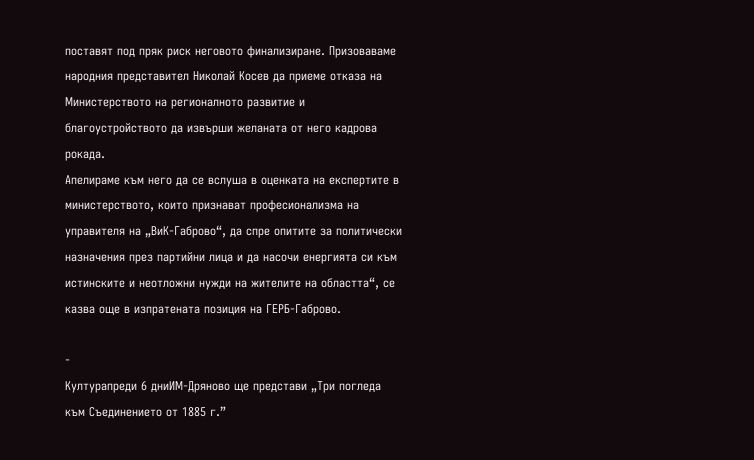поставят под пряк риск неговото финализиране. Призоваваме народния представител Николай Косев да приеме отказа на Министерството на регионалното развитие и благоустройството да извърши желаната от него кадрова рокада.
Апелираме към него да се вслуша в оценката на експертите в министерството, които признават професионализма на управителя на „ВиК-Габрово“, да спре опитите за политически назначения през партийни лица и да насочи енергията си към истинските и неотложни нужди на жителите на областта“, се казва още в изпратената позиция на ГЕРБ-Габрово.

-
Културапреди 6 дниИМ-Дряново ще представи „Три погледа към Съединението от 1885 г.”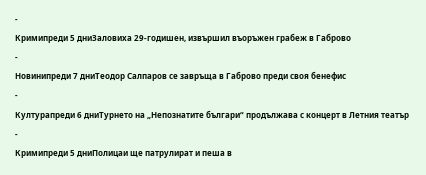-
Кримипреди 5 дниЗаловиха 29-годишен, извършил въоръжен грабеж в Габрово
-
Новинипреди 7 дниТеодор Салпаров се завръща в Габрово преди своя бенефис
-
Културапреди 6 дниТурнето на „Непознатите българи“ продължава с концерт в Летния театър
-
Кримипреди 5 дниПолицаи ще патрулират и пеша в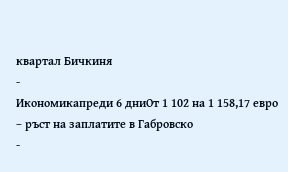квартал Бичкиня
-
Икономикапреди 6 дниОт 1 102 на 1 158,17 евро – ръст на заплатите в Габровско
-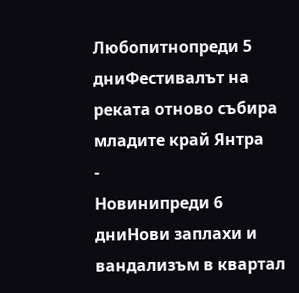Любопитнопреди 5 дниФестивалът на реката отново събира младите край Янтра
-
Новинипреди 6 дниНови заплахи и вандализъм в квартал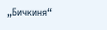„Бичкиня“